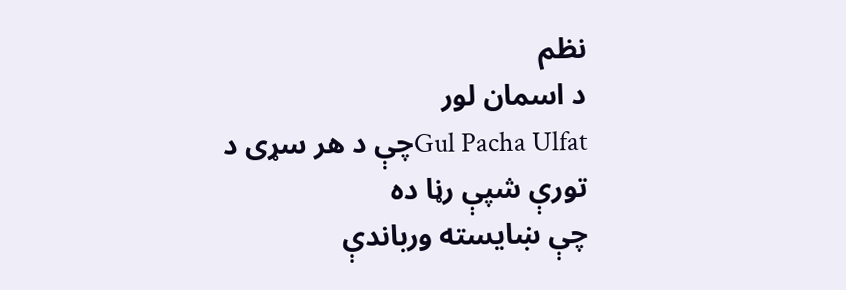نظم
د اسمان لور
Gul Pacha Ulfatچې د هر سړی د تورې شپې رڼا ده
چې ښايسته ورباندې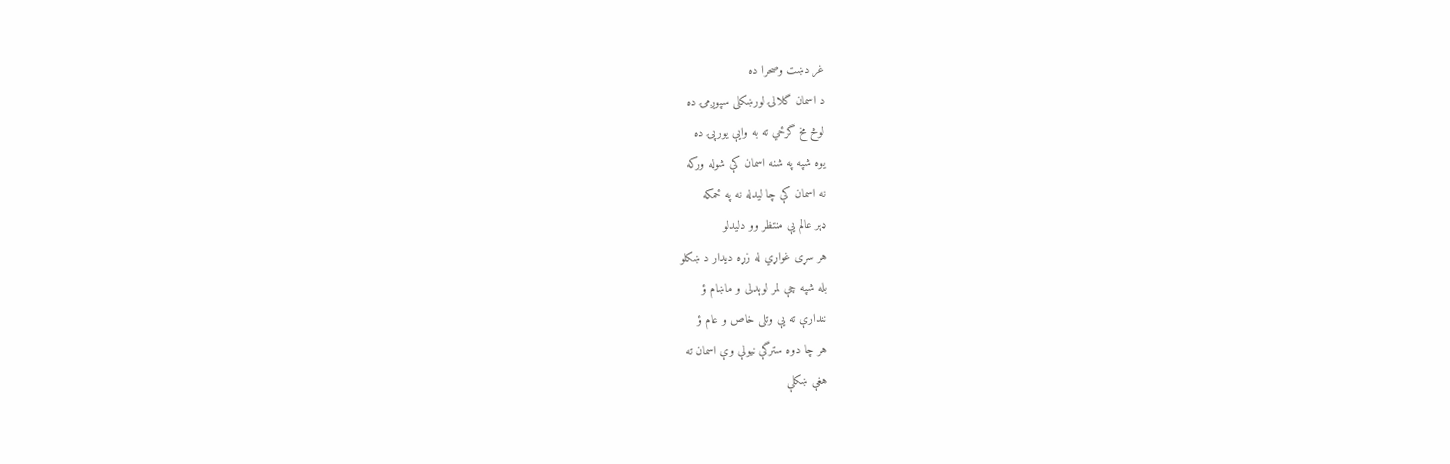غر دښت وصحرا ده
د اسمان گلالۍ لورښکلی سپوږمۍ ده
لوڅ مخ گرځي ته به وايې يورپۍ ده
يوه شپه په شنه اسمان کې شوله ورکه
نه اسمان کې چا ليدله نه په ځمکه
ډېر عالم يې منتظر وو دليدلو
هر سړی غواړي له زړه ديدار د ښکلو
بله شپه چې لمر لوېدلی و ماښام ؤ
نندارې ته يې وتلی خاص و عام ؤ
هر چا دوه سترگې نيولې وې اسمان ته
هغې ښکلې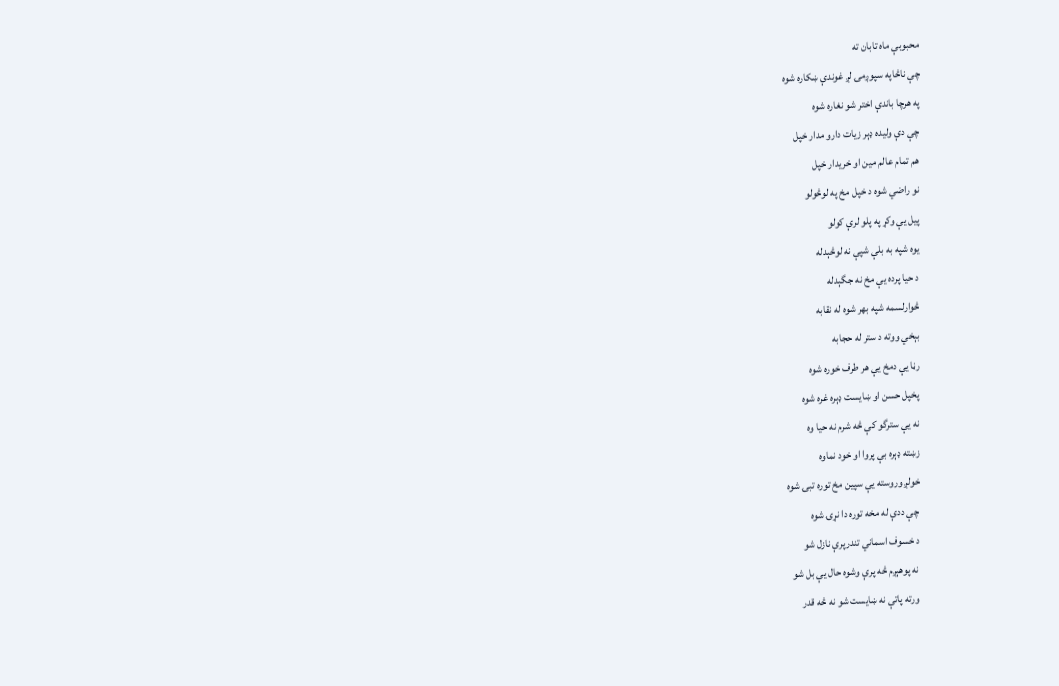محبوبې ماه تابان ته
چې ناڅاپه سپوږمۍ لږ غوندې ښکاره شوه
په هرچا باندې اختر شو نغاره شوه
چې دې وليده ډېر زيات دارو مدار خپل
هم تمام عالم مين او خريدار خپل
نو راضي شوه د خپل مخ په لوڅولو
پيل يې وکړ په پلو لرې کولو
يوه شپه به بلې شپې نه لوڅېدله
د حيا پرده يې مخ نه جگېدله
څوارلسمه شپه بهر شوه له نقابه
بېخي ووته د ستر له حجابه
رڼا يې دمخ يې هر طرف خوره شوه
پخپل حسن او ښايست ډېره غره شوه
نه يې سترگو کې څه شرم نه حيا وه
زښته ډېره بې پروا او خود نماوه
خولږ وروسته يې سپين مخ توره تبۍ شوه
چې ددې له مخه توره دا نړۍ شوه
د خسوف اسماني تندرپرې نازل شو
نه پوهېږم څه پرې وشوه حال يې بل شو
ورته پاتې نه ښايست شو نه څه قدر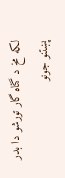لکه مخ د گناه گار تورشو دا بدر
پښتنو جونو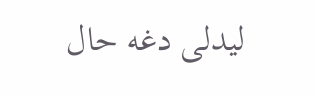ليدلی دغه حال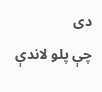دی
چې پلو لاندې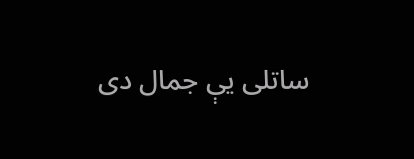ساتلی يې جمال دی